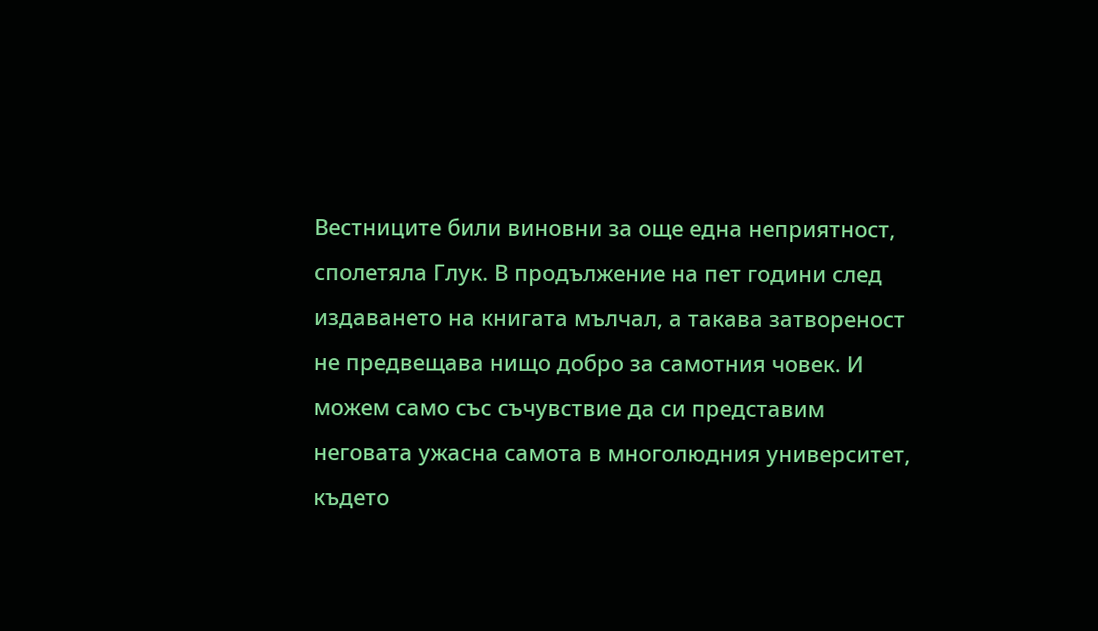Вестниците били виновни за още една неприятност, сполетяла Глук. В продължение на пет години след издаването на книгата мълчал, а такава затвореност не предвещава нищо добро за самотния човек. И можем само със съчувствие да си представим неговата ужасна самота в многолюдния университет, където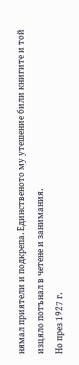нямал приятели и подкрепа. Единственото му утешение били книгите и той изцяло потънал в четене и занимания.
Но през 1927 г.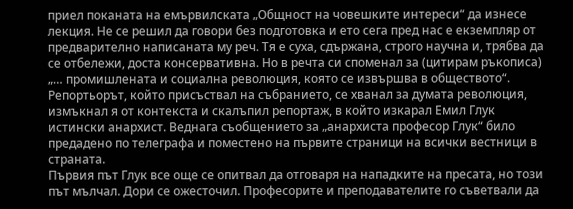приел поканата на емървилската „Общност на човешките интереси“ да изнесе лекция. Не се решил да говори без подготовка и ето сега пред нас е екземпляр от предварително написаната му реч. Тя е суха, сдържана, строго научна и, трябва да се отбележи, доста консервативна. Но в речта си споменал за (цитирам ръкописа) „… промишлената и социална революция, която се извършва в обществото“.
Репортьорът, който присъствал на събранието, се хванал за думата революция, измъкнал я от контекста и скалъпил репортаж, в който изкарал Емил Глук истински анархист. Веднага съобщението за „анархиста професор Глук“ било предадено по телеграфа и поместено на първите страници на всички вестници в страната.
Първия път Глук все още се опитвал да отговаря на нападките на пресата, но този път мълчал. Дори се ожесточил. Професорите и преподавателите го съветвали да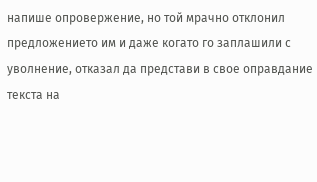напише опровержение, но той мрачно отклонил предложението им и даже когато го заплашили с уволнение, отказал да представи в свое оправдание текста на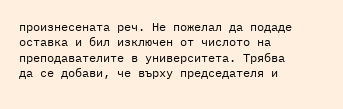произнесената реч. Не пожелал да подаде оставка и бил изключен от числото на преподавателите в университета. Трябва да се добави, че върху председателя и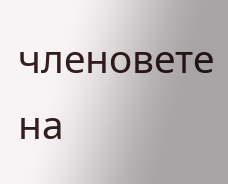членовете на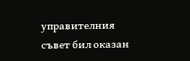управителния съвет бил оказан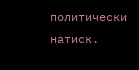политически натиск.